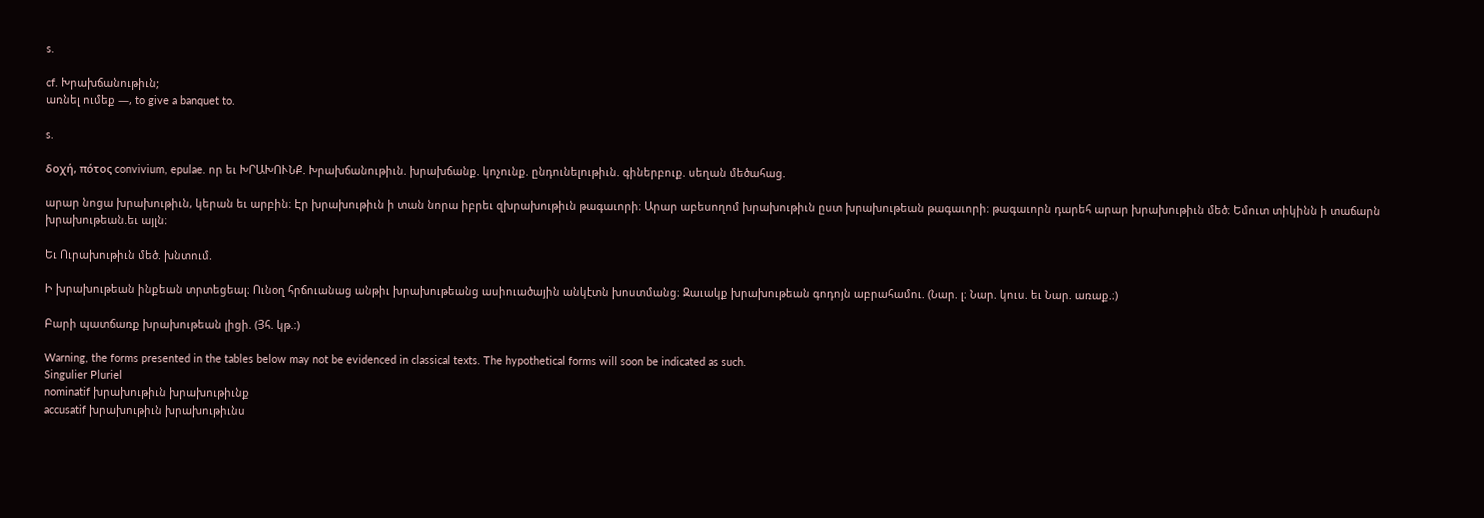s.

cf. Խրախճանութիւն;
առնել ումեք —, to give a banquet to.

s.

δοχή, πότος convivium, epulae. որ եւ ԽՐԱԽՈՒՆՔ. Խրախճանութիւն. խրախճանք. կոչունք. ընդունելութիւն. գիներբուք. սեղան մեծահաց.

արար նոցա խրախութիւն, կերան եւ արբին։ Էր խրախութիւն ի տան նորա իբրեւ զխրախութիւն թագաւորի։ Արար աբեսողոմ խրախութիւն ըստ խրախութեան թագաւորի։ թագաւորն դարեհ արար խրախութիւն մեծ։ Եմուտ տիկինն ի տաճարն խրախութեան.եւ այլն։

Եւ Ուրախութիւն մեծ. խնտում.

Ի խրախութեան ինքեան տրտեցեալ։ Ունօղ հրճուանաց անթիւ խրախութեանց ասիուածային անկէտն խոստմանց։ Զաւակք խրախութեան գոդոյն աբրահամու. (Նար. լ։ Նար. կուս. եւ Նար. առաք.։)

Բարի պատճառք խրախութեան լիցի. (Յհ. կթ.։)

Warning, the forms presented in the tables below may not be evidenced in classical texts. The hypothetical forms will soon be indicated as such.
Singulier Pluriel
nominatif խրախութիւն խրախութիւնք
accusatif խրախութիւն խրախութիւնս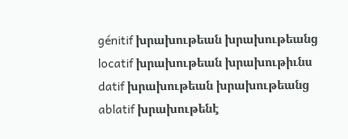génitif խրախութեան խրախութեանց
locatif խրախութեան խրախութիւնս
datif խրախութեան խրախութեանց
ablatif խրախութենէ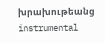խրախութեանց
instrumental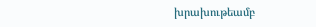խրախութեամբ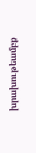խրախութեամբք